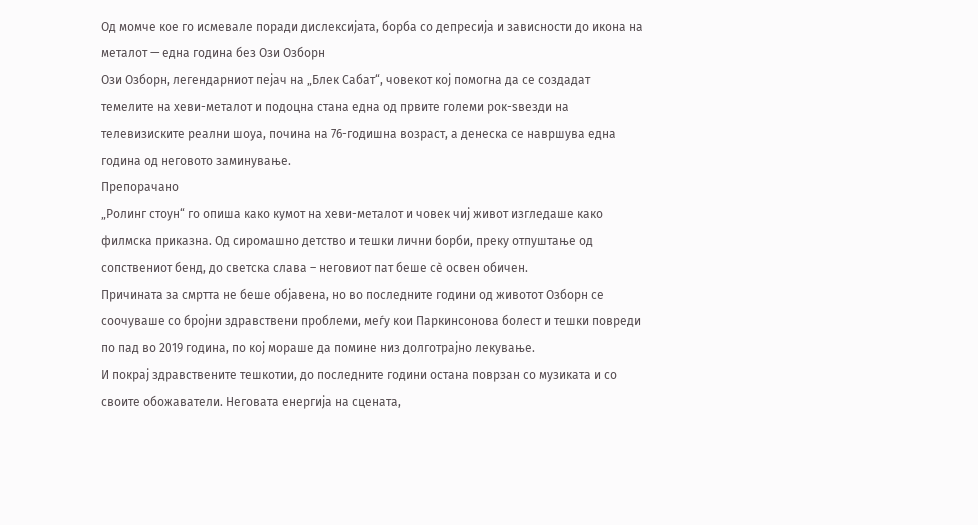Од момче кое го исмевале поради дислексијата, борба со депресија и зависности до икона на металот — една година без Ози Озборн
Ози Озборн, легендарниот пејач на „Блек Сабат“, човекот кој помогна да се создадат темелите на хеви-металот и подоцна стана една од првите големи рок-ѕвезди на телевизиските реални шоуа, почина на 76-годишна возраст, а денеска се навршува една година од неговото заминување.
Препорачано
„Ролинг стоун“ го опиша како кумот на хеви-металот и човек чиј живот изгледаше како филмска приказна. Од сиромашно детство и тешки лични борби, преку отпуштање од сопствениот бенд, до светска слава – неговиот пат беше сè освен обичен.
Причината за смртта не беше објавена, но во последните години од животот Озборн се соочуваше со бројни здравствени проблеми, меѓу кои Паркинсонова болест и тешки повреди по пад во 2019 година, по кој мораше да помине низ долготрајно лекување.
И покрај здравствените тешкотии, до последните години остана поврзан со музиката и со своите обожаватели. Неговата енергија на сцената,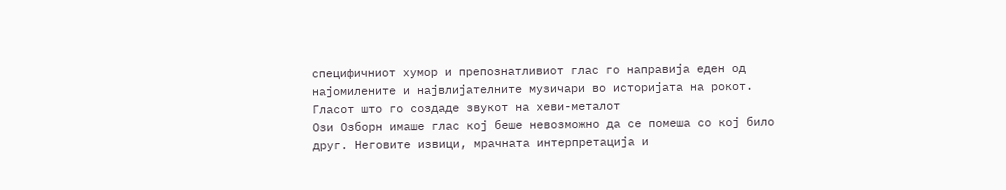специфичниот хумор и препознатливиот глас го направија еден од најомилените и највлијателните музичари во историјата на рокот.
Гласот што го создаде звукот на хеви-металот
Ози Озборн имаше глас кој беше невозможно да се помеша со кој било друг. Неговите извици, мрачната интерпретација и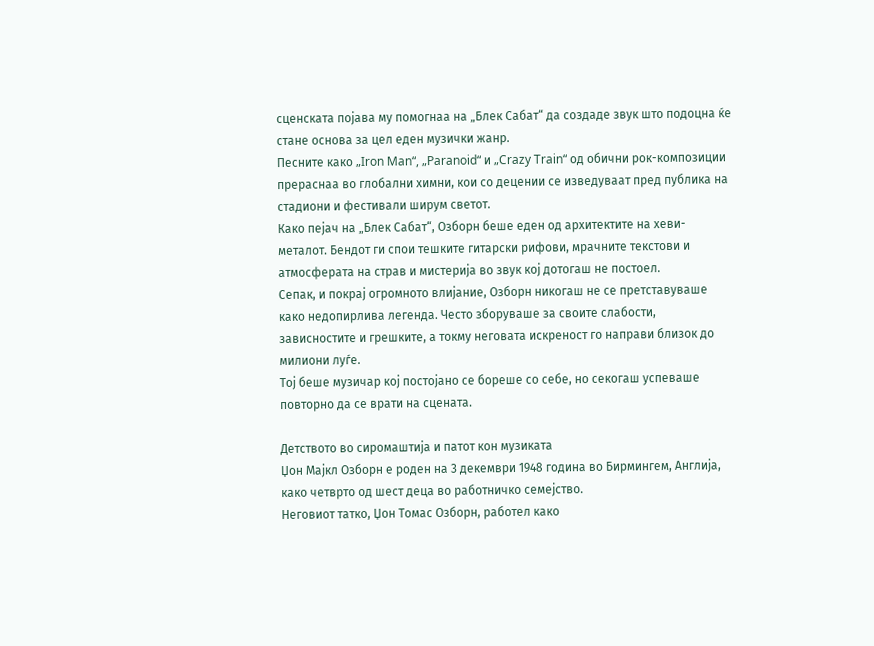сценската појава му помогнаа на „Блек Сабат“ да создаде звук што подоцна ќе стане основа за цел еден музички жанр.
Песните како „Iron Man“, „Paranoid“ и „Crazy Train“ од обични рок-композиции прераснаа во глобални химни, кои со децении се изведуваат пред публика на стадиони и фестивали ширум светот.
Како пејач на „Блек Сабат“, Озборн беше еден од архитектите на хеви-металот. Бендот ги спои тешките гитарски рифови, мрачните текстови и атмосферата на страв и мистерија во звук кој дотогаш не постоел.
Сепак, и покрај огромното влијание, Озборн никогаш не се претставуваше како недопирлива легенда. Често зборуваше за своите слабости, зависностите и грешките, а токму неговата искреност го направи близок до милиони луѓе.
Тој беше музичар кој постојано се бореше со себе, но секогаш успеваше повторно да се врати на сцената.

Детството во сиромаштија и патот кон музиката
Џон Мајкл Озборн е роден на 3 декември 1948 година во Бирмингем, Англија, како четврто од шест деца во работничко семејство.
Неговиот татко, Џон Томас Озборн, работел како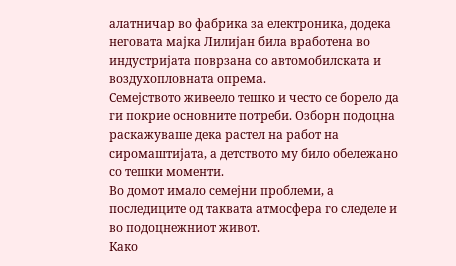алатничар во фабрика за електроника, додека неговата мајка Лилијан била вработена во индустријата поврзана со автомобилската и воздухопловната опрема.
Семејството живеело тешко и често се борело да ги покрие основните потреби. Озборн подоцна раскажуваше дека растел на работ на сиромаштијата, а детството му било обележано со тешки моменти.
Во домот имало семејни проблеми, а последиците од таквата атмосфера го следеле и во подоцнежниот живот.
Како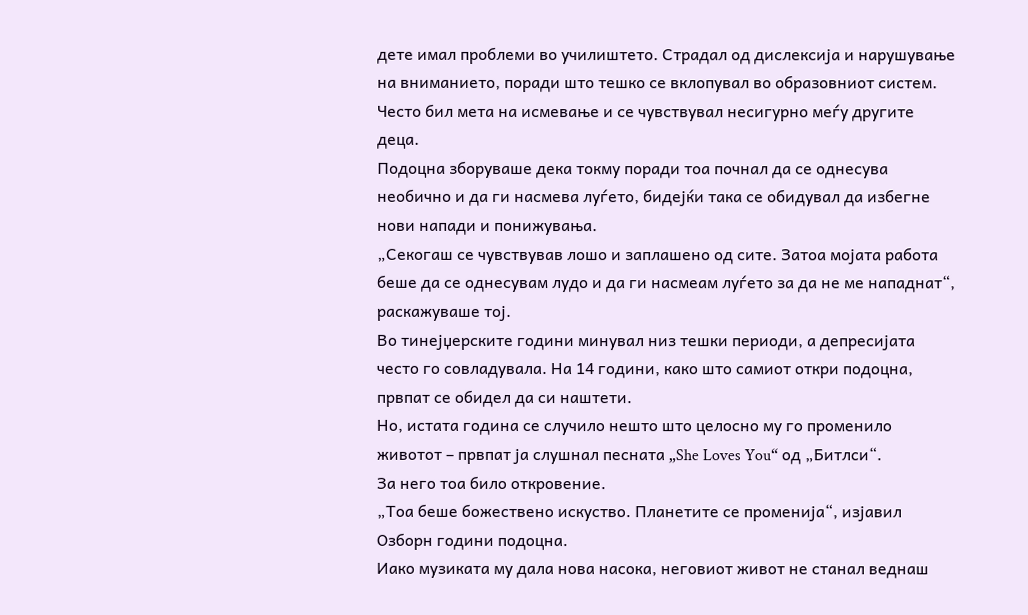дете имал проблеми во училиштето. Страдал од дислексија и нарушување на вниманието, поради што тешко се вклопувал во образовниот систем. Често бил мета на исмевање и се чувствувал несигурно меѓу другите деца.
Подоцна зборуваше дека токму поради тоа почнал да се однесува необично и да ги насмева луѓето, бидејќи така се обидувал да избегне нови напади и понижувања.
„Секогаш се чувствував лошо и заплашено од сите. Затоа мојата работа беше да се однесувам лудо и да ги насмеам луѓето за да не ме нападнат“, раскажуваше тој.
Во тинејџерските години минувал низ тешки периоди, а депресијата често го совладувала. На 14 години, како што самиот откри подоцна, првпат се обидел да си наштети.
Но, истата година се случило нешто што целосно му го променило животот – првпат ја слушнал песната „She Loves You“ од „Битлси“.
За него тоа било откровение.
„Тоа беше божествено искуство. Планетите се променија“, изјавил Озборн години подоцна.
Иако музиката му дала нова насока, неговиот живот не станал веднаш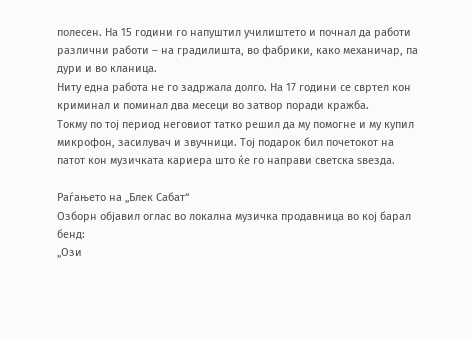полесен. На 15 години го напуштил училиштето и почнал да работи различни работи – на градилишта, во фабрики, како механичар, па дури и во кланица.
Ниту една работа не го задржала долго. На 17 години се свртел кон криминал и поминал два месеци во затвор поради кражба.
Токму по тој период неговиот татко решил да му помогне и му купил микрофон, засилувач и звучници. Тој подарок бил почетокот на патот кон музичката кариера што ќе го направи светска ѕвезда.

Раѓањето на „Блек Сабат“
Озборн објавил оглас во локална музичка продавница во кој барал бенд:
„Ози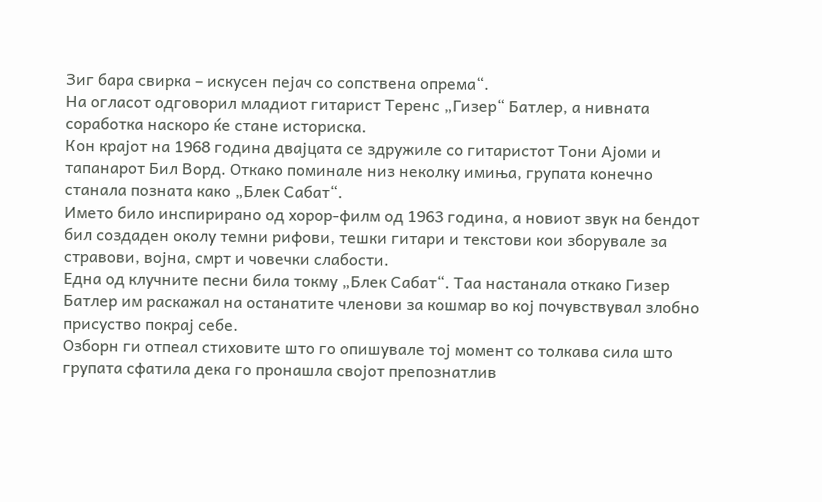Зиг бара свирка – искусен пејач со сопствена опрема“.
На огласот одговорил младиот гитарист Теренс „Гизер“ Батлер, а нивната соработка наскоро ќе стане историска.
Кон крајот на 1968 година двајцата се здружиле со гитаристот Тони Ајоми и тапанарот Бил Ворд. Откако поминале низ неколку имиња, групата конечно станала позната како „Блек Сабат“.
Името било инспирирано од хорор-филм од 1963 година, а новиот звук на бендот бил создаден околу темни рифови, тешки гитари и текстови кои зборувале за стравови, војна, смрт и човечки слабости.
Една од клучните песни била токму „Блек Сабат“. Таа настанала откако Гизер Батлер им раскажал на останатите членови за кошмар во кој почувствувал злобно присуство покрај себе.
Озборн ги отпеал стиховите што го опишувале тој момент со толкава сила што групата сфатила дека го пронашла својот препознатлив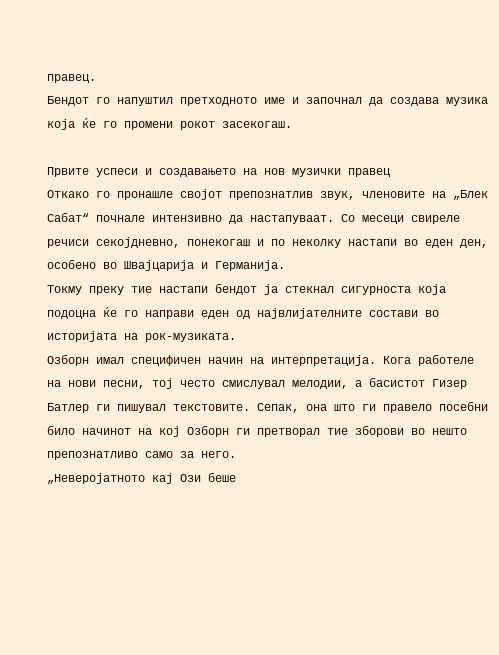правец.
Бендот го напуштил претходното име и започнал да создава музика која ќе го промени рокот засекогаш.

Првите успеси и создавањето на нов музички правец
Откако го пронашле својот препознатлив звук, членовите на „Блек Сабат“ почнале интензивно да настапуваат. Со месеци свиреле речиси секојдневно, понекогаш и по неколку настапи во еден ден, особено во Швајцарија и Германија.
Токму преку тие настапи бендот ја стекнал сигурноста која подоцна ќе го направи еден од највлијателните состави во историјата на рок-музиката.
Озборн имал специфичен начин на интерпретација. Кога работеле на нови песни, тој често смислувал мелодии, а басистот Гизер Батлер ги пишувал текстовите. Сепак, она што ги правело посебни било начинот на кој Озборн ги претворал тие зборови во нешто препознатливо само за него.
„Неверојатното кај Ози беше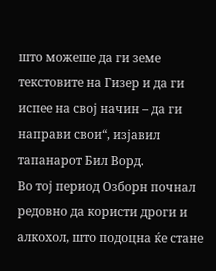што можеше да ги земе текстовите на Гизер и да ги испее на свој начин – да ги направи свои“, изјавил тапанарот Бил Ворд.
Во тој период Озборн почнал редовно да користи дроги и алкохол, што подоцна ќе стане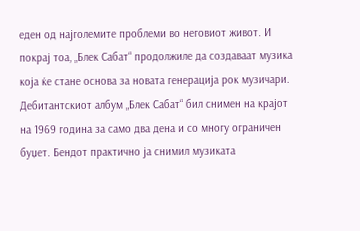еден од најголемите проблеми во неговиот живот. И покрај тоа, „Блек Сабат“ продолжиле да создаваат музика која ќе стане основа за новата генерација рок музичари.
Дебитантскиот албум „Блек Сабат“ бил снимен на крајот на 1969 година за само два дена и со многу ограничен буџет. Бендот практично ја снимил музиката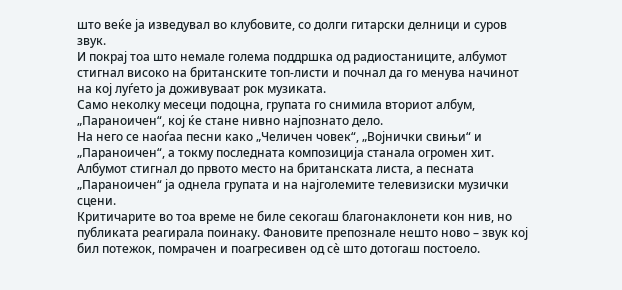што веќе ја изведувал во клубовите, со долги гитарски делници и суров звук.
И покрај тоа што немале голема поддршка од радиостаниците, албумот стигнал високо на британските топ-листи и почнал да го менува начинот на кој луѓето ја доживуваат рок музиката.
Само неколку месеци подоцна, групата го снимила вториот албум, „Параноичен“, кој ќе стане нивно најпознато дело.
На него се наоѓаа песни како „Челичен човек“, „Војнички свињи“ и „Параноичен“, а токму последната композиција станала огромен хит.
Албумот стигнал до првото место на британската листа, а песната „Параноичен“ ја однела групата и на најголемите телевизиски музички сцени.
Критичарите во тоа време не биле секогаш благонаклонети кон нив, но публиката реагирала поинаку. Фановите препознале нешто ново – звук кој бил потежок, помрачен и поагресивен од сè што дотогаш постоело.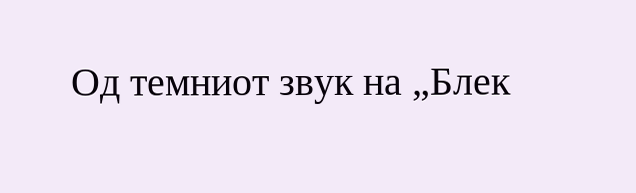Од темниот звук на „Блек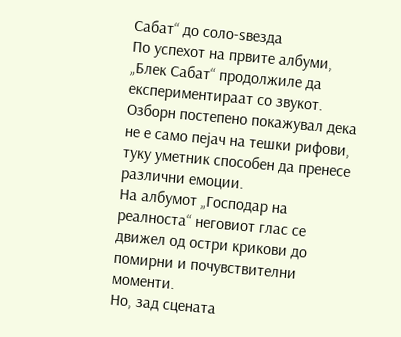Сабат“ до соло-ѕвезда
По успехот на првите албуми, „Блек Сабат“ продолжиле да експериментираат со звукот. Озборн постепено покажувал дека не е само пејач на тешки рифови, туку уметник способен да пренесе различни емоции.
На албумот „Господар на реалноста“ неговиот глас се движел од остри крикови до помирни и почувствителни моменти.
Но, зад сцената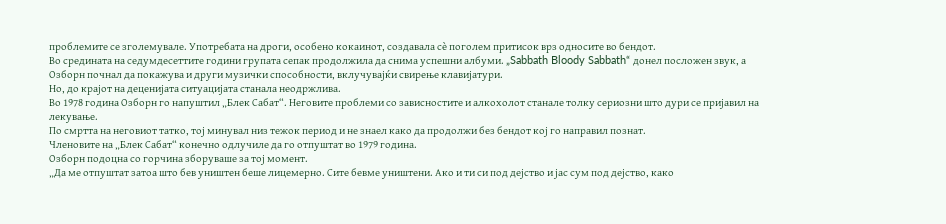проблемите се зголемувале. Употребата на дроги, особено кокаинот, создавала сè поголем притисок врз односите во бендот.
Во средината на седумдесеттите години групата сепак продолжила да снима успешни албуми. „Sabbath Bloody Sabbath“ донел посложен звук, а Озборн почнал да покажува и други музички способности, вклучувајќи свирење клавијатури.
Но, до крајот на деценијата ситуацијата станала неодржлива.
Во 1978 година Озборн го напуштил „Блек Сабат“. Неговите проблеми со зависностите и алкохолот станале толку сериозни што дури се пријавил на лекување.
По смртта на неговиот татко, тој минувал низ тежок период и не знаел како да продолжи без бендот кој го направил познат.
Членовите на „Блек Сабат“ конечно одлучиле да го отпуштат во 1979 година.
Озборн подоцна со горчина зборуваше за тој момент.
„Да ме отпуштат затоа што бев уништен беше лицемерно. Сите бевме уништени. Ако и ти си под дејство и јас сум под дејство, како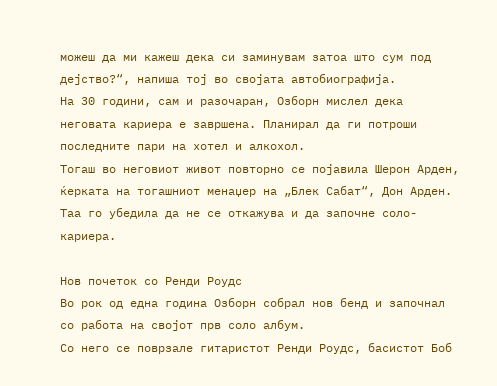можеш да ми кажеш дека си заминувам затоа што сум под дејство?“, напиша тој во својата автобиографија.
На 30 години, сам и разочаран, Озборн мислел дека неговата кариера е завршена. Планирал да ги потроши последните пари на хотел и алкохол.
Тогаш во неговиот живот повторно се појавила Шерон Арден, ќерката на тогашниот менаџер на „Блек Сабат“, Дон Арден.
Таа го убедила да не се откажува и да започне соло-кариера.

Нов почеток со Ренди Роудс
Во рок од една година Озборн собрал нов бенд и започнал со работа на својот прв соло албум.
Со него се поврзале гитаристот Ренди Роудс, басистот Боб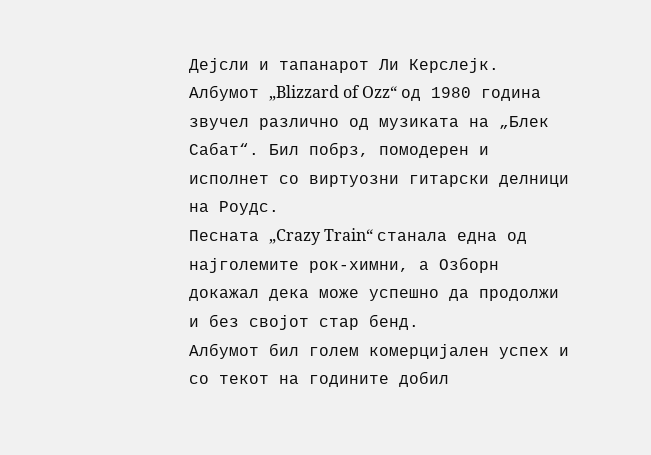Дејсли и тапанарот Ли Керслејк.
Албумот „Blizzard of Ozz“ од 1980 година звучел различно од музиката на „Блек Сабат“. Бил побрз, помодерен и исполнет со виртуозни гитарски делници на Роудс.
Песната „Crazy Train“ станала една од најголемите рок-химни, а Озборн докажал дека може успешно да продолжи и без својот стар бенд.
Албумот бил голем комерцијален успех и со текот на годините добил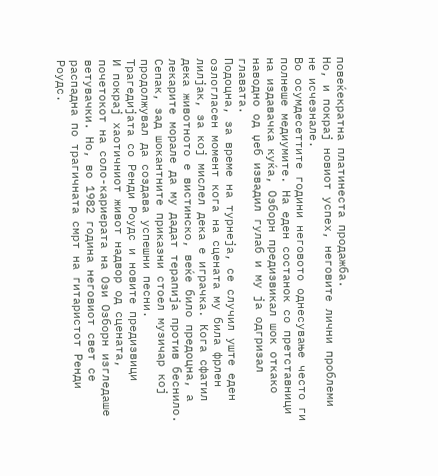повеќекратна платинеста продажба.
Но, и покрај новиот успех, неговите лични проблеми не исчезнале.
Во осумдесеттите години неговото однесување често ги полнеше медиумите. На еден состанок со претставници на издавачка куќа, Озборн предизвикал шок откако наводно од џеб извадил гулаб и му ја одгризал главата.
Подоцна, за време на турнеја, се случил уште еден озлогласен момент кога на сцената му била фрлен лилјак, за кој мислел дека е играчка. Кога сфатил дека животното е вистинско, веќе било предоцна, а лекарите морале да му дадат терапија против беснило.
Сепак, зад шокантните приказни стоел музичар кој продолжувал да создава успешни песни.
Трагедијата со Ренди Роудс и новите предизвици
И покрај хаотичниот живот надвор од сцената, почетокот на соло-кариерата на Ози Озборн изгледаше ветувачки. Но, во 1982 година неговиот свет се распадна по трагичната смрт на гитаристот Ренди Роудс.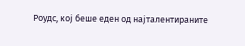Роудс, кој беше еден од најталентираните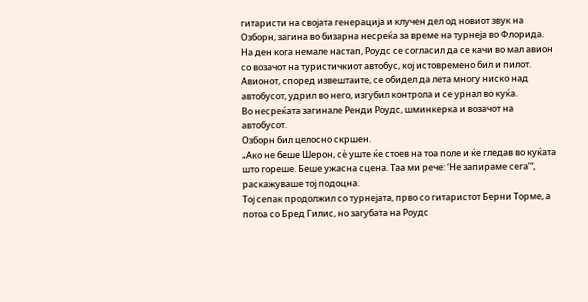гитаристи на својата генерација и клучен дел од новиот звук на Озборн, загина во бизарна несреќа за време на турнеја во Флорида.
На ден кога немале настап, Роудс се согласил да се качи во мал авион со возачот на туристичкиот автобус, кој истовремено бил и пилот. Авионот, според извештаите, се обидел да лета многу ниско над автобусот, удрил во него, изгубил контрола и се урнал во куќа.
Во несреќата загинале Ренди Роудс, шминкерка и возачот на автобусот.
Озборн бил целосно скршен.
„Ако не беше Шерон, сè уште ќе стоев на тоа поле и ќе гледав во куќата што гореше. Беше ужасна сцена. Таа ми рече: ‘Не запираме сега’“, раскажуваше тој подоцна.
Тој сепак продолжил со турнејата, прво со гитаристот Берни Торме, а потоа со Бред Гилис, но загубата на Роудс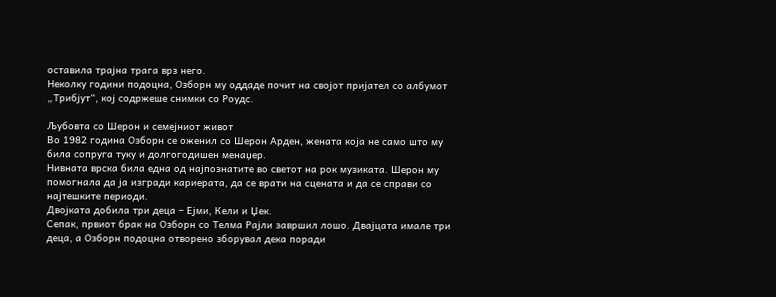оставила трајна трага врз него.
Неколку години подоцна, Озборн му оддаде почит на својот пријател со албумот „Трибјут“, кој содржеше снимки со Роудс.

Љубовта со Шерон и семејниот живот
Во 1982 година Озборн се оженил со Шерон Арден, жената која не само што му била сопруга туку и долгогодишен менаџер.
Нивната врска била една од најпознатите во светот на рок музиката. Шерон му помогнала да ја изгради кариерата, да се врати на сцената и да се справи со најтешките периоди.
Двојката добила три деца – Ејми, Кели и Џек.
Сепак, првиот брак на Озборн со Телма Рајли завршил лошо. Двајцата имале три деца, а Озборн подоцна отворено зборувал дека поради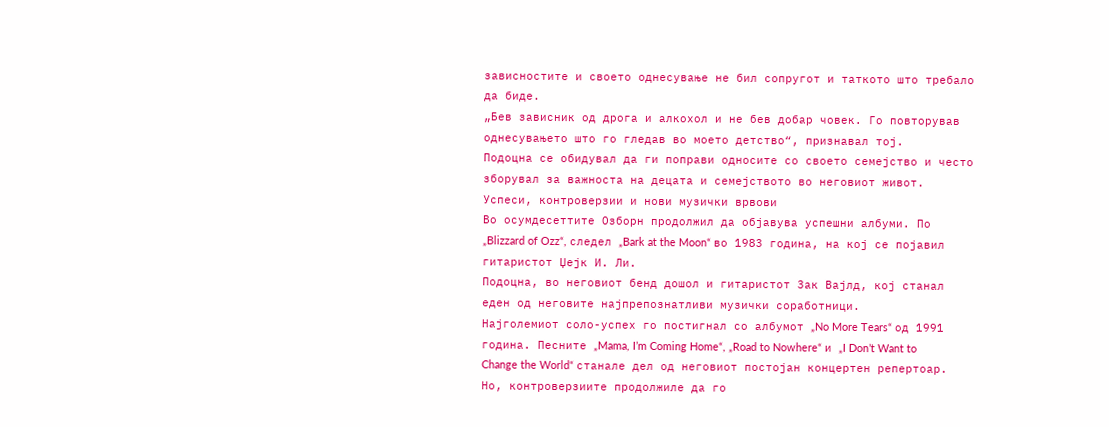зависностите и своето однесување не бил сопругот и таткото што требало да биде.
„Бев зависник од дрога и алкохол и не бев добар човек. Го повторував однесувањето што го гледав во моето детство“, признавал тој.
Подоцна се обидувал да ги поправи односите со своето семејство и често зборувал за важноста на децата и семејството во неговиот живот.
Успеси, контроверзии и нови музички врвови
Во осумдесеттите Озборн продолжил да објавува успешни албуми. По „Blizzard of Ozz“, следел „Bark at the Moon“ во 1983 година, на кој се појавил гитаристот Џејк И. Ли.
Подоцна, во неговиот бенд дошол и гитаристот Зак Вајлд, кој станал еден од неговите најпрепознатливи музички соработници.
Најголемиот соло-успех го постигнал со албумот „No More Tears“ од 1991 година. Песните „Mama, I’m Coming Home“, „Road to Nowhere“ и „I Don’t Want to Change the World“ станале дел од неговиот постојан концертен репертоар.
Но, контроверзиите продолжиле да го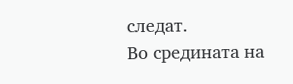следат.
Во средината на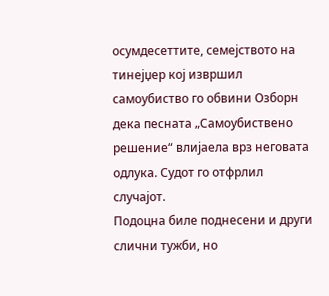осумдесеттите, семејството на тинејџер кој извршил самоубиство го обвини Озборн дека песната „Самоубиствено решение“ влијаела врз неговата одлука. Судот го отфрлил случајот.
Подоцна биле поднесени и други слични тужби, но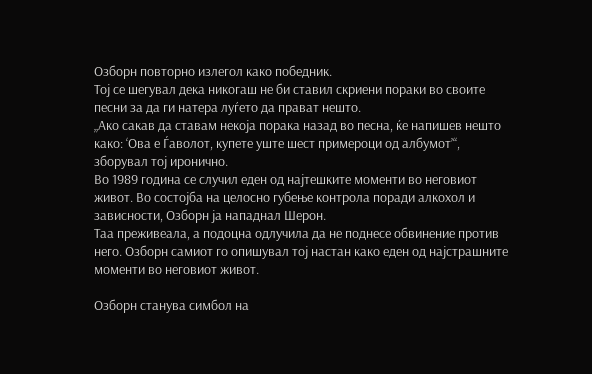Озборн повторно излегол како победник.
Тој се шегувал дека никогаш не би ставил скриени пораки во своите песни за да ги натера луѓето да прават нешто.
„Ако сакав да ставам некоја порака назад во песна, ќе напишев нешто како: ‘Ова е Ѓаволот, купете уште шест примероци од албумот’“, зборувал тој иронично.
Во 1989 година се случил еден од најтешките моменти во неговиот живот. Во состојба на целосно губење контрола поради алкохол и зависности, Озборн ја нападнал Шерон.
Таа преживеала, а подоцна одлучила да не поднесе обвинение против него. Озборн самиот го опишувал тој настан како еден од најстрашните моменти во неговиот живот.

Озборн станува симбол на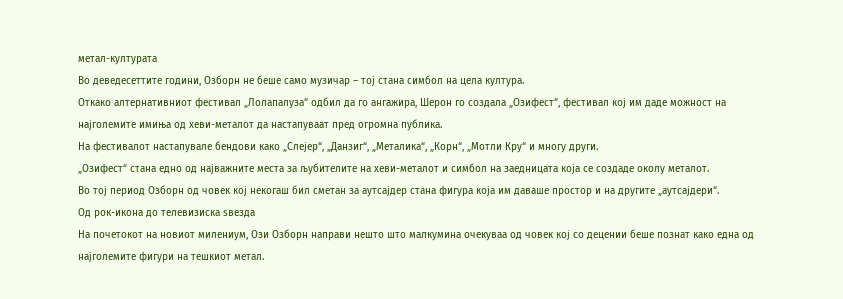метал-културата
Во деведесеттите години, Озборн не беше само музичар – тој стана симбол на цела култура.
Откако алтернативниот фестивал „Лолапалуза“ одбил да го ангажира, Шерон го создала „Озифест“, фестивал кој им даде можност на најголемите имиња од хеви-металот да настапуваат пред огромна публика.
На фестивалот настапувале бендови како „Слејер“, „Данзиг“, „Металика“, „Корн“, „Мотли Кру“ и многу други.
„Озифест“ стана едно од најважните места за љубителите на хеви-металот и симбол на заедницата која се создаде околу металот.
Во тој период Озборн од човек кој некогаш бил сметан за аутсајдер стана фигура која им даваше простор и на другите „аутсајдери“.
Од рок-икона до телевизиска ѕвезда
На почетокот на новиот милениум, Ози Озборн направи нешто што малкумина очекуваа од човек кој со децении беше познат како една од најголемите фигури на тешкиот метал.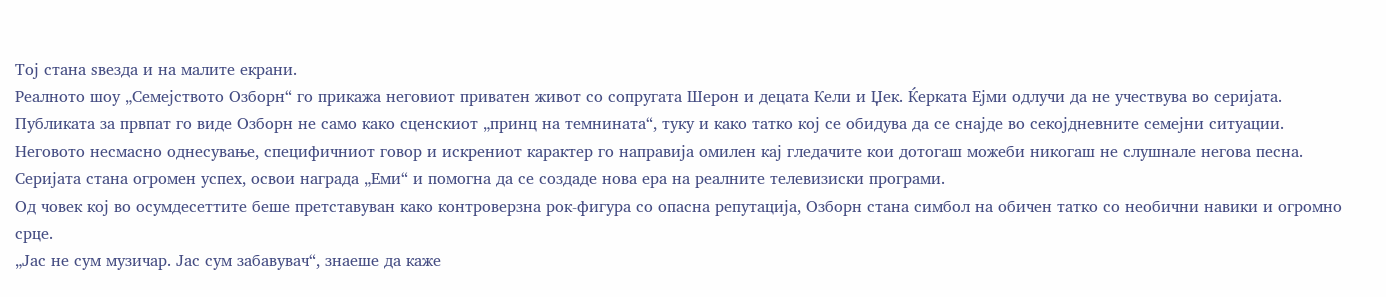Тој стана ѕвезда и на малите екрани.
Реалното шоу „Семејството Озборн“ го прикажа неговиот приватен живот со сопругата Шерон и децата Кели и Џек. Ќерката Ејми одлучи да не учествува во серијата.
Публиката за првпат го виде Озборн не само како сценскиот „принц на темнината“, туку и како татко кој се обидува да се снајде во секојдневните семејни ситуации.
Неговото несмасно однесување, специфичниот говор и искрениот карактер го направија омилен кај гледачите кои дотогаш можеби никогаш не слушнале негова песна.
Серијата стана огромен успех, освои награда „Еми“ и помогна да се создаде нова ера на реалните телевизиски програми.
Од човек кој во осумдесеттите беше претставуван како контроверзна рок-фигура со опасна репутација, Озборн стана симбол на обичен татко со необични навики и огромно срце.
„Јас не сум музичар. Јас сум забавувач“, знаеше да каже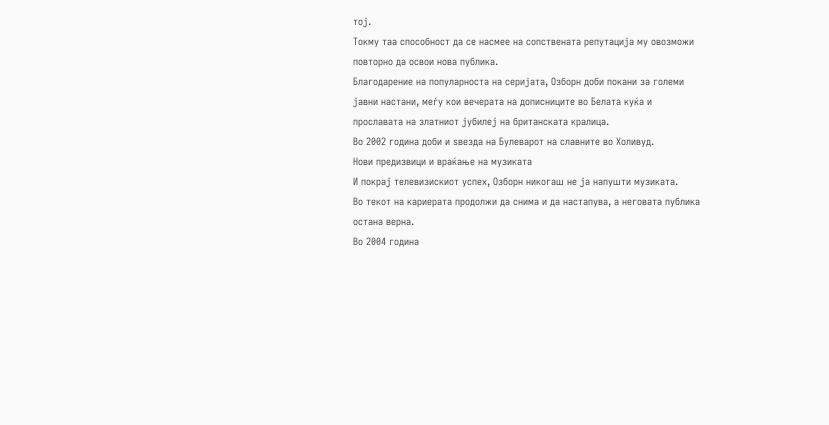тој.
Токму таа способност да се насмее на сопствената репутација му овозможи повторно да освои нова публика.
Благодарение на популарноста на серијата, Озборн доби покани за големи јавни настани, меѓу кои вечерата на дописниците во Белата куќа и прославата на златниот јубилеј на британската кралица.
Во 2002 година доби и ѕвезда на Булеварот на славните во Холивуд.
Нови предизвици и враќање на музиката
И покрај телевизискиот успех, Озборн никогаш не ја напушти музиката.
Во текот на кариерата продолжи да снима и да настапува, а неговата публика остана верна.
Во 2004 година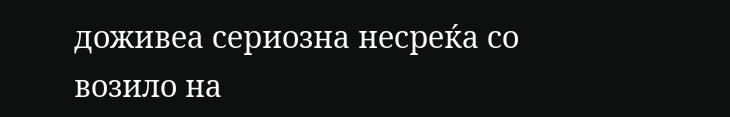доживеа сериозна несреќа со возило на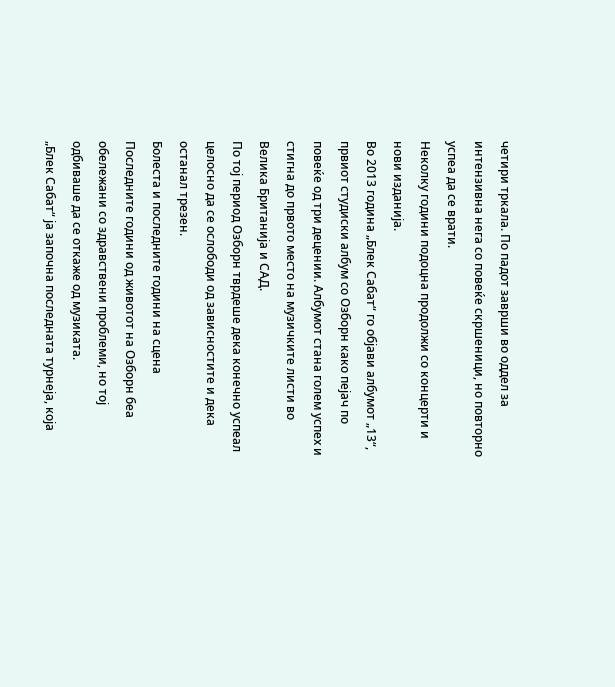четири тркала. По падот заврши во оддел за интензивна нега со повеќе скршеници, но повторно успеа да се врати.
Неколку години подоцна продолжи со концерти и нови изданија.
Во 2013 година „Блек Сабат“ го објави албумот „13“, првиот студиски албум со Озборн како пејач по повеќе од три децении. Албумот стана голем успех и стигна до првото место на музичките листи во Велика Британија и САД.
По тој период Озборн тврдеше дека конечно успеал целосно да се ослободи од зависностите и дека останал трезен.
Болеста и последните години на сцена
Последните години од животот на Озборн беа обележани со здравствени проблеми, но тој одбиваше да се откаже од музиката.
„Блек Сабат“ ја започна последната турнеја, која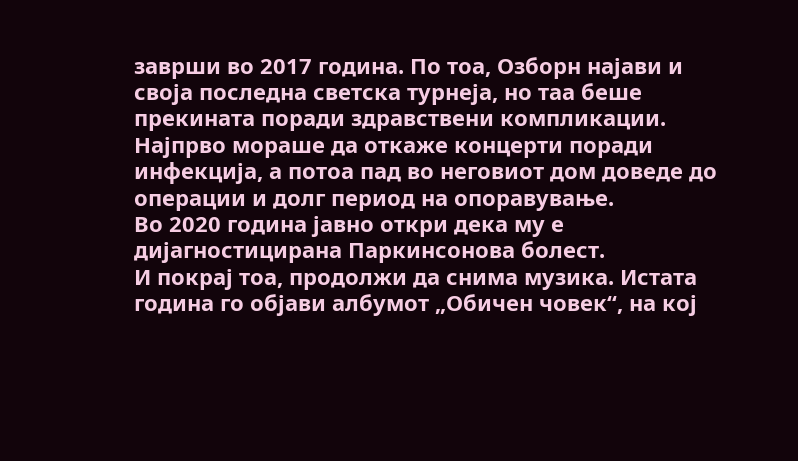заврши во 2017 година. По тоа, Озборн најави и своја последна светска турнеја, но таа беше прекината поради здравствени компликации.
Најпрво мораше да откаже концерти поради инфекција, а потоа пад во неговиот дом доведе до операции и долг период на опоравување.
Во 2020 година јавно откри дека му е дијагностицирана Паркинсонова болест.
И покрај тоа, продолжи да снима музика. Истата година го објави албумот „Обичен човек“, на кој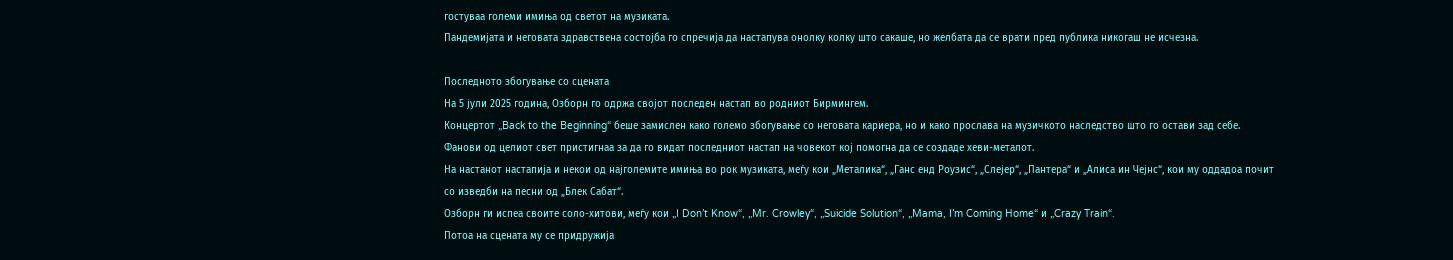гостуваа големи имиња од светот на музиката.
Пандемијата и неговата здравствена состојба го спречија да настапува онолку колку што сакаше, но желбата да се врати пред публика никогаш не исчезна.

Последното збогување со сцената
На 5 јули 2025 година, Озборн го одржа својот последен настап во родниот Бирмингем.
Концертот „Back to the Beginning“ беше замислен како големо збогување со неговата кариера, но и како прослава на музичкото наследство што го остави зад себе.
Фанови од целиот свет пристигнаа за да го видат последниот настап на човекот кој помогна да се создаде хеви-металот.
На настанот настапија и некои од најголемите имиња во рок музиката, меѓу кои „Металика“, „Ганс енд Роузис“, „Слејер“, „Пантерa“ и „Алиса ин Чејнс“, кои му оддадоа почит со изведби на песни од „Блек Сабат“.
Озборн ги испеа своите соло-хитови, меѓу кои „I Don’t Know“, „Mr. Crowley“, „Suicide Solution“, „Mama, I’m Coming Home“ и „Crazy Train“.
Потоа на сцената му се придружија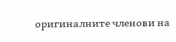оригиналните членови на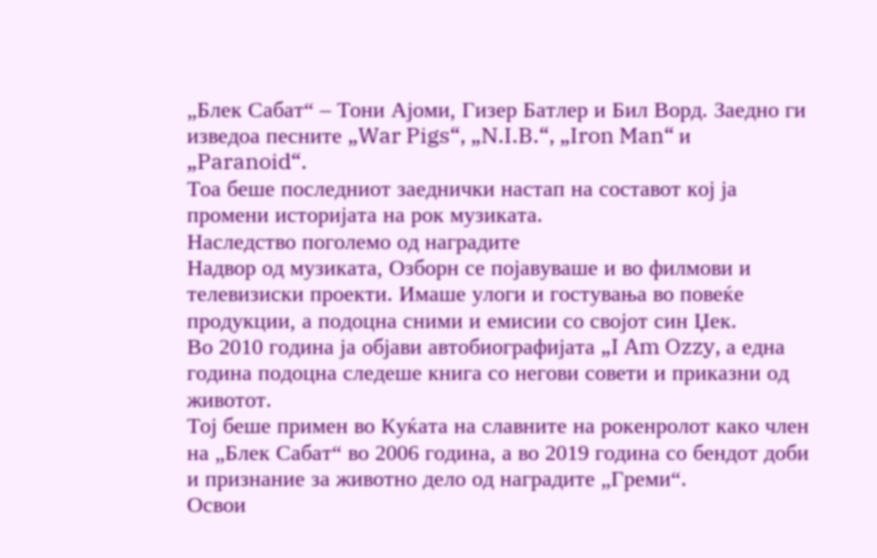„Блек Сабат“ – Тони Ајоми, Гизер Батлер и Бил Ворд. Заедно ги изведоа песните „War Pigs“, „N.I.B.“, „Iron Man“ и „Paranoid“.
Тоа беше последниот заеднички настап на составот кој ја промени историјата на рок музиката.
Наследство поголемо од наградите
Надвор од музиката, Озборн се појавуваше и во филмови и телевизиски проекти. Имаше улоги и гостувања во повеќе продукции, а подоцна сними и емисии со својот син Џек.
Во 2010 година ја објави автобиографијата „I Am Ozzy, а една година подоцна следеше книга со негови совети и приказни од животот.
Тој беше примен во Куќата на славните на рокенролот како член на „Блек Сабат“ во 2006 година, а во 2019 година со бендот доби и признание за животно дело од наградите „Греми“.
Освои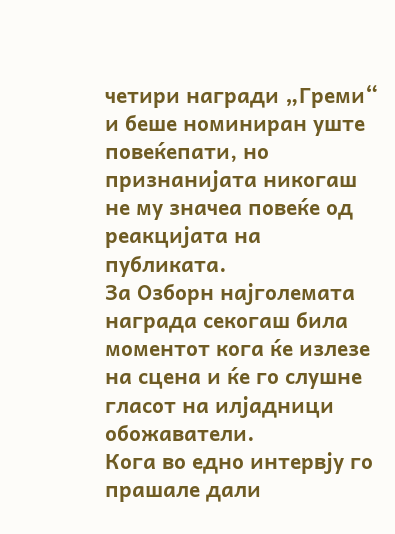четири награди „Греми“ и беше номиниран уште повеќепати, но признанијата никогаш не му значеа повеќе од реакцијата на публиката.
За Озборн најголемата награда секогаш била моментот кога ќе излезе на сцена и ќе го слушне гласот на илјадници обожаватели.
Кога во едно интервју го прашале дали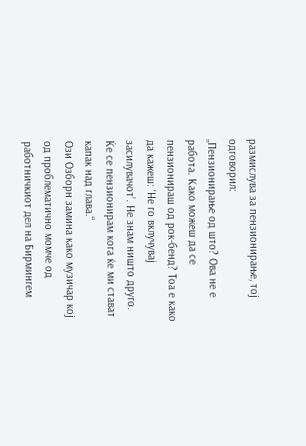размислува за пензионирање, тој одговорил:
„Пензионирање од што? Ова не е работа. Како можеш да се пензионираш од рок-бенд? Тоа е како да кажеш: ‘Не го вклучувај засилувачот’. Не знам ништо друго. Ќе се пензионирам кога ќе ми стават капак над глава.“
Ози Озборн замина како музичар кој од проблематично момче од работничкиот дел на Бирмингем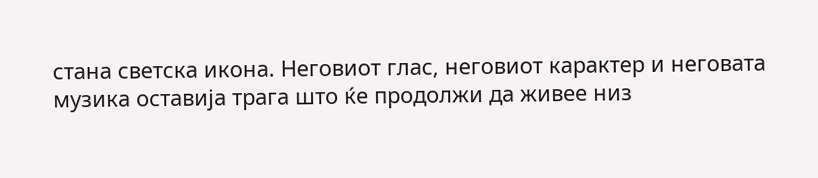стана светска икона. Неговиот глас, неговиот карактер и неговата музика оставија трага што ќе продолжи да живее низ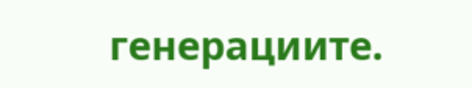генерациите.